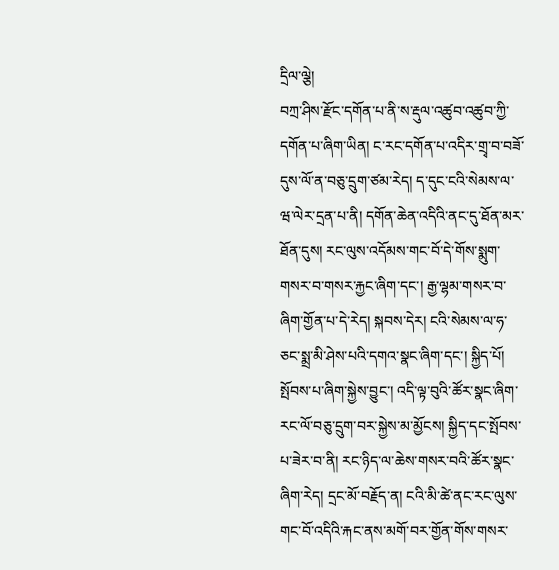དྲིལ་ལྕེ།
བཀྲ་ཤིས་རྫོང་དགོན་པ་ནི་ས་རྡུལ་འཚུབ་འཚུབ་ཀྱི་དགོན་པ་ཞིག་ཡིན། ང་རང་དགོན་པ་འདིར་གྲྭ་བ་བཟོ་དུས་ལོ་ན་བཅུ་དྲུག་ཙམ་རེད། ད་དུང་ངའི་སེམས་ལ་ཝ་ལེར་དྲན་པ་ནི། དགོན་ཆེན་འདིའི་ནང་དུ་ཐོན་མར་ཐོན་དུས། རང་ལུས་འདོམས་གང་བོ་དེ་གོས་སྨུག་གསར་བ་གསར་རྐྱང་ཞིག་དང་། རྒྱ་ལྷམ་གསར་བ་ཞིག་གྱོན་པ་དེ་རེད། སྐབས་དེར། ངའི་སེམས་ལ་ཧ་ཅང་སྨྲ་མི་ཤེས་པའི་དགའ་སྣང་ཞིག་དང་། སྐྱིད་པོ། སྤོབས་པ་ཞིག་སྐྱེས་བྱུང་། འདི་ལྟ་བུའི་ཚོར་སྣང་ཞིག་རང་ལོ་བཅུ་དྲུག་བར་སྐྱེས་མ་མྱོངས། སྐྱིད་དང་སྤོབས་པ་ཟེར་བ་ནི། རང་ཉིད་ལ་ཆེས་གསར་བའི་ཚོར་སྣང་ཞིག་རེད། དྲང་མོ་བརྗོད་ན། ངའི་མི་ཚེ་ནང་རང་ལུས་གང་བོ་འདིའི་རྐང་ནས་མགོ་བར་གྱོན་གོས་གསར་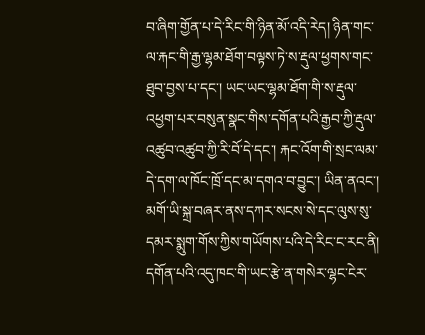བ་ཞིག་གྱོན་པ་དེ་རིང་གི་ཉིན་མོ་འདི་རེད། ཉིན་གང་ལ་རྐང་གི་རྒྱ་ལྷམ་ཐོག་བལྟས་ཏེ་ས་རྡུལ་ཕྱགས་གང་ཐུབ་བྱས་པ་དང་། ཡང་ཡང་ལྷམ་ཐོག་གི་ས་རྡུལ་འཕྱག་པར་བསུན་སྣང་གིས་དགོན་པའི་རྒྱབ་ཀྱི་རྡུལ་འཚུབ་འཚུབ་ཀྱི་རི་བོ་དེ་དང་། རྐང་འོག་གི་སྲང་ལམ་དེ་དག་ལ་ཁོང་ཁྲོ་དང་མ་དགའ་བ་བྱུང་། ཡིན་ནའང་། མགོ་ཡི་སྐྲ་བཞར་ནས་དཀར་སངས་སེ་དང་ལུས་སུ་དམར་སྨུག་གོས་ཀྱིས་གཡོགས་པའི་དེ་རིང་ང་རང་ནི། དགོན་པའི་འདུ་ཁང་གི་ཡང་རྩེ་ན་གསེར་ལྷང་ངེར་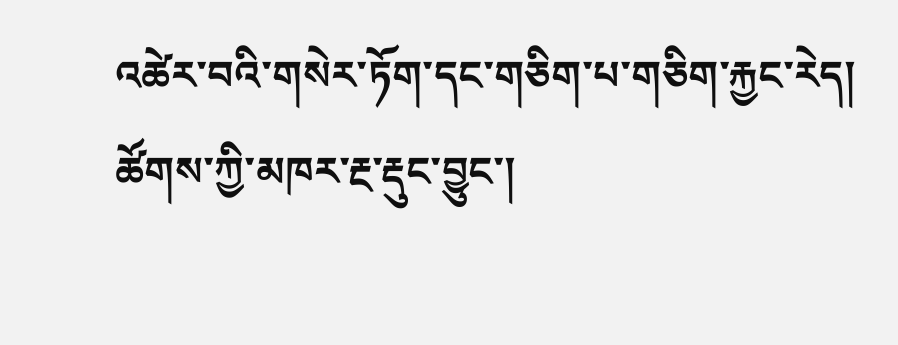འཚེར་བའི་གསེར་ཏོག་དང་གཅིག་པ་གཅིག་རྐྱང་རེད།
ཚོགས་ཀྱི་མཁར་རྔ་རྡུང་བྱུང་།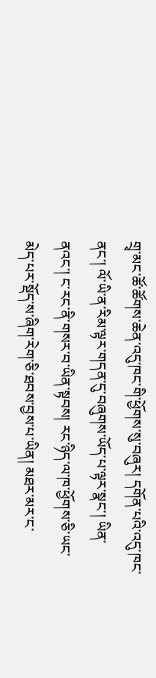གྲྭ་མང་ཚོ་ཚོགས་ཆེན་འདུ་ཁང་གི་ཕྱོགས་སུ་བཞུར། དགོན་པའི་འདུ་ཁང་ནང་། ལོ་ཡི་ན་རིམ་ལྟར་གདན་དུ་བཞུགས་ཡོད་པ་ལྟར་སྣང་། ཡིན་ནའང་། ང་རང་ནི་གསར་བ་ཡིན་སྟབས། རང་ཉིད་ལ་ཁ་ཕྱོགས་ཅི་ཡང་མེད་པར་སྡོད་ས་ཞིག་རེག་ཅི་ཐབས་བྱས་པ་ཡིན། མཐར་མར་ང་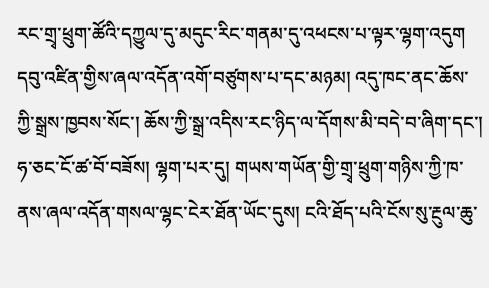རང་གྲྭ་ཕྲུག་ཚོའི་དཀྱུལ་དུ་མདུང་རིང་གནམ་དུ་འཕངས་པ་ལྟར་ལྷག་འདུག དབུ་འཛིན་གྱིས་ཞལ་འདོན་འགོ་བཙུགས་པ་དང་མཉམ། འདུ་ཁང་ནང་ཆོས་ཀྱི་སྒྲས་ཁྱབས་སོང་། ཆོས་ཀྱི་སྒྲ་འདིས་རང་ཉིད་ལ་དོགས་མི་བདེ་བ་ཞིག་དང་། ཧ་ཅང་ངོ་ཚ་བོ་བཟོས། ལྷག་པར་དུ། གཡས་གཡོན་གྱི་གྲྭ་ཕྲུག་གཉིས་ཀྱི་ཁ་ནས་ཞལ་འདོན་གསལ་ལྷང་ངེར་ཐོན་ཡོང་དུས། ངའི་ཐོད་པའི་ངོས་སུ་རྔུལ་ཆུ་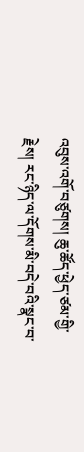འབུས་འགོ་བཙུགས། ཆུ་ཚོད་ཕྱེད་ཙམ་གྱི་རྗེས། རང་ཉིད་ལ་དོགས་མི་བདེ་བའི་སྣང་བ་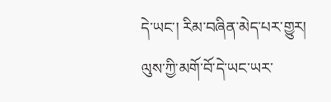དེ་ཡང་། རིམ་བཞིན་མེད་པར་གྱུར། ལུས་ཀྱི་མགོ་བོ་དེ་ཡང་ཡར་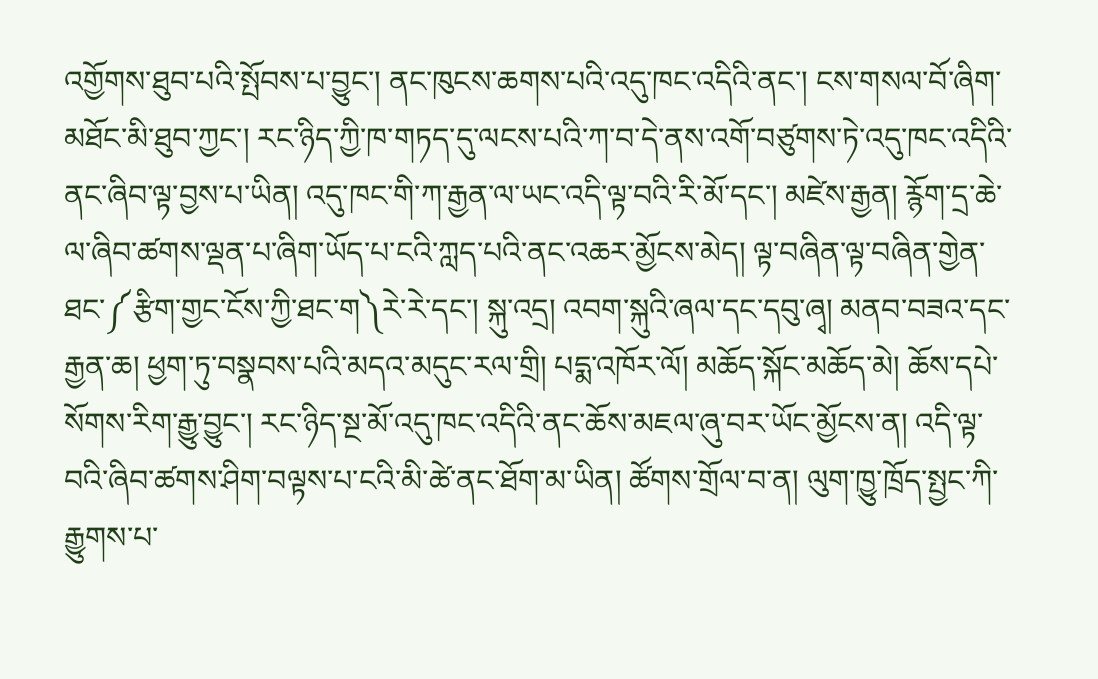འགྱོགས་ཐུབ་པའི་སྤོབས་པ་བྱུང་། ནང་ཁུངས་ཆགས་པའི་འདུ་ཁང་འདིའི་ནང་། ངས་གསལ་བོ་ཞིག་མཐོང་མི་ཐུབ་ཀྱང་། རང་ཉིད་ཀྱི་ཁ་གཏད་དུ་ལངས་པའི་ཀ་བ་དེ་ནས་འགོ་བཙུགས་ཏེ་འདུ་ཁང་འདིའི་ནང་ཞིབ་ལྟ་བྱས་པ་ཡིན། འདུ་ཁང་གི་ཀ་རྒྱན་ལ་ཡང་འདི་ལྟ་བའི་རི་མོ་དང་། མཛེས་རྒྱན། རྙོག་དྲ་ཆེ་ལ་ཞིབ་ཚགས་ལྡན་པ་ཞིག་ཡོད་པ་ངའི་ཀླད་པའི་ནང་འཆར་མྱོངས་མེད། ལྟ་བཞིན་ལྟ་བཞིན་གྱེན་ཐང་༼རྩིག་གྱང་ངོས་ཀྱི་ཐང་ག༽རེ་རེ་དང་། སྐུ་འདྲ། འབག་སྐུའི་ཞལ་དང་དབུ་ཞྭ། མནབ་བཟའ་དང་རྒྱན་ཆ། ཕྱག་ཏུ་བསྣབས་པའི་མདའ་མདུང་རལ་གྲི། པདྨ་འཁོར་ལོ། མཆོད་སྐོང་མཆོད་མེ། ཆོས་དཔེ་སོགས་རིག་རྒྱུ་བྱུང་། རང་ཉིད་སྔ་མོ་འདུ་ཁང་འདིའི་ནང་ཆོས་མཇལ་ཞུ་བར་ཡོང་མྱོངས་ན། འདི་ལྟ་བའི་ཞིབ་ཚགས་ཤིག་བལྟས་པ་ངའི་མི་ཚེ་ནང་ཐོག་མ་ཡིན། ཚོགས་གྲོལ་བ་ན། ལུག་ཁྱུ་ཁྲོད་སྤྱང་ཀི་རྒྱུགས་པ་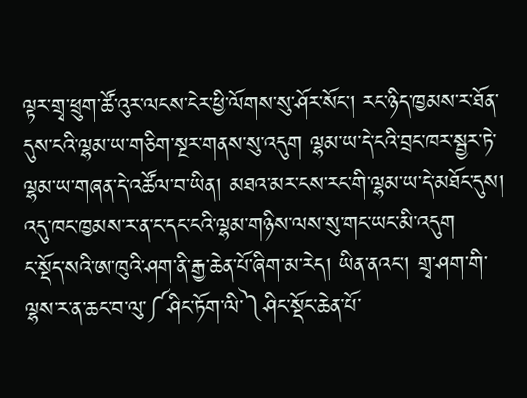ལྟར་གྲྭ་ཕྲུག་ཚོ་འུར་ལངས་ངེར་ཕྱི་ལོགས་སུ་ཤོར་སོང་། རང་ཉིད་ཁྱམས་ར་ཐོན་དུས་ངའི་ལྷམ་ཡ་གཅིག་སྔར་གནས་སུ་འདུག ལྷམ་ཡ་དེ་ངའི་བྲང་ཁར་སྦྱར་ཏེ་ལྷམ་ཡ་གཞན་དེ་འཚོལ་བ་ཡིན། མཐའ་མར་ངས་རང་གི་ལྷམ་ཡ་དེ་མཐོང་དུས། འདུ་ཁང་ཁྱམས་ར་ན་ང་དང་ངའི་ལྷམ་གཉིས་ལས་སུ་གང་ཡང་མི་འདུག
ང་སྡོད་སའི་ཨ་ཁུའི་ཤག་ནི་རྒྱ་ཆེན་པོ་ཞིག་མ་རེད། ཡིན་ནའང་། གྲྭ་ཤག་གི་ལྷས་ར་ན་ཆང་བ་ལུ་༼ཤིང་ཏོག་ལི་༽ཤིང་སྡོང་ཆེན་པོ་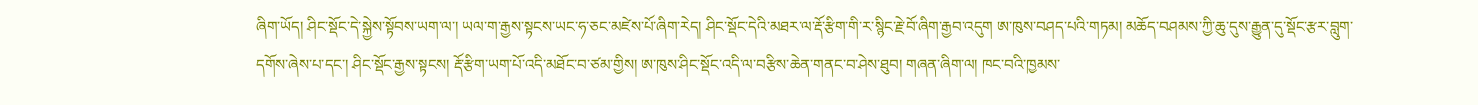ཞིག་ཡོད། ཤིང་སྡོང་དེ་སྐྱེས་སྟོབས་ཡག་ལ་། ཡལ་ག་རྒྱས་སྟངས་ཡང་ཧ་ཅང་མཛེས་པོ་ཞིག་རེད། ཤིང་སྡོང་དེའི་མཐར་ལ་རྡོ་རྩིག་གི་ར་སྙིང་རྗེ་བོ་ཞིག་རྒྱབ་འདུག ཨ་ཁུས་བཤད་པའི་གཏམ། མཆོད་བཤམས་ཀྱི་ཆུ་དུས་རྒྱུན་དུ་སྡོང་རྩར་བླུག་དགོས་ཞེས་པ་དང་། ཤིང་སྡོང་རྒྱས་སྟངས། རྡོ་རྩིག་ཡག་པོ་འདི་མཐོང་བ་ཙམ་གྱིས། ཨ་ཁུས་ཤིང་སྡོང་འདི་ལ་བརྩིས་ཆེན་གནང་བ་ཤེས་ཐུབ། གཞན་ཞིག་ལ། ཁང་བའི་ཁྱམས་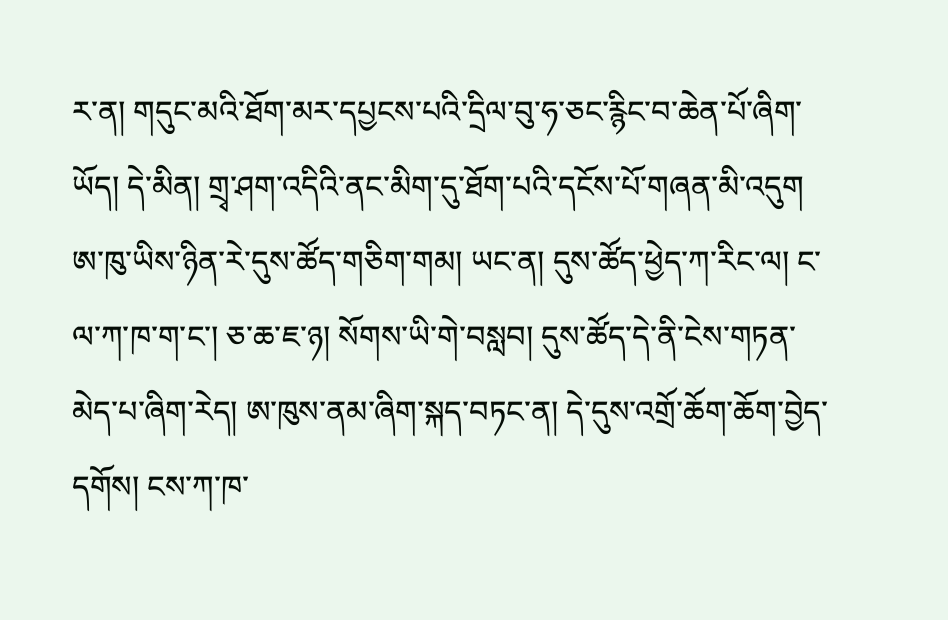ར་ན། གདུང་མའི་ཐོག་མར་དཔྱངས་པའི་དྲིལ་བུ་ཧ་ཅང་རྙིང་བ་ཆེན་པོ་ཞིག་ཡོད། དེ་མིན། གྲྭ་ཤག་འདིའི་ནང་མིག་དུ་ཐོག་པའི་དངོས་པོ་གཞན་མི་འདུག
ཨ་ཁུ་ཡིས་ཉིན་རེ་དུས་ཚོད་གཅིག་གམ། ཡང་ན། དུས་ཚོད་ཕྱེད་ཀ་རིང་ལ། ང་ལ་ཀ་ཁ་ག་ང་། ཅ་ཆ་ཇ་ཉ། སོགས་ཡི་གེ་བསླབ། དུས་ཚོད་དེ་ནི་ངེས་གཏན་མེད་པ་ཞིག་རེད། ཨ་ཁུས་ནམ་ཞིག་སྐད་བཏང་ན། དེ་དུས་འགྲོ་ཆོག་ཆོག་བྱེད་དགོས། ངས་ཀ་ཁ་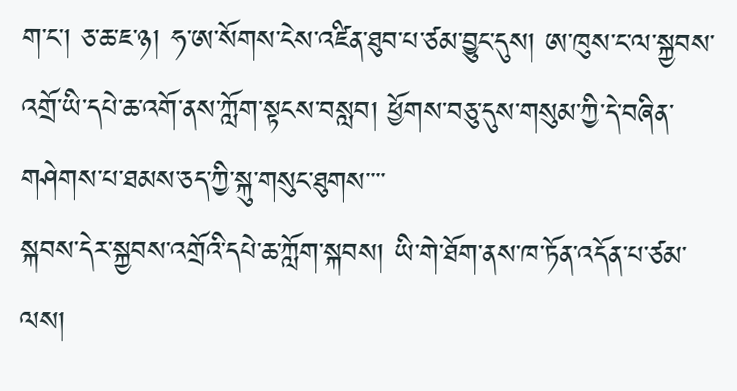ག་ང་། ཅ་ཆ་ཇ་ཉ། ཧ་ཨ་སོགས་ངེས་འཛིན་ཐུབ་པ་ཙམ་བྱུང་དུས། ཨ་ཁུས་ང་ལ་སྐྱབས་འགྲོ་ཡི་དཔེ་ཆ་འགོ་ནས་ཀློག་སྟངས་བསླབ། ཕྱོགས་བཅུ་དུས་གསུམ་ཀྱི་དེ་བཞིན་གཤེགས་པ་ཐམས་ཅད་ཀྱི་སྐུ་གསུང་ཐུགས་་་་
སྐབས་དེར་སྐྱབས་འགྲོའི་དཔེ་ཆ་ཀློག་སྐབས། ཡི་གེ་ཐོག་ནས་ཁ་ཏོན་འདོན་པ་ཙམ་ལས།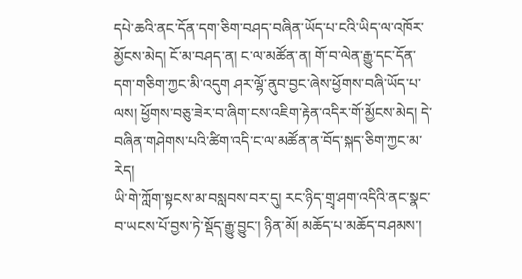དཔེ་ཆའི་ནང་དོན་དག་ཅིག་བཤད་བཞིན་ཡོད་པ་ངའི་ཡིད་ལ་འཁོར་མྱོངས་མེད། ངོ་མ་བཤད་ན། ང་ལ་མཚོན་ན། གོ་བ་ལེན་རྒྱུ་དང་དོན་དག་གཅིག་ཀྱང་མི་འདུག ཤར་ལྷོ་ནུབ་བྱང་ཞེས་ཕྱོགས་བཞི་ཡོད་པ་ལས། ཕྱོགས་བཅུ་ཟེར་བ་ཞིག་ངས་འཇིག་རྟེན་འདིར་གོ་མྱོངས་མེད། དེ་བཞིན་གཤེགས་པའི་ཚིག་འདི་ང་ལ་མཚོན་ན་བོད་སྐད་ཅིག་ཀྱང་མ་རེད།
ཡི་གེ་ཀློག་སྟངས་མ་བསླབས་བར་དུ། རང་ཉིད་གྲྭ་ཤག་འདིའི་ནང་སྣང་བ་ཡངས་པོ་བྱས་ཏེ་སྡོད་རྒྱུ་བྱུང་། ཉིན་མོ། མཆོད་པ་མཆོད་བཤམས་།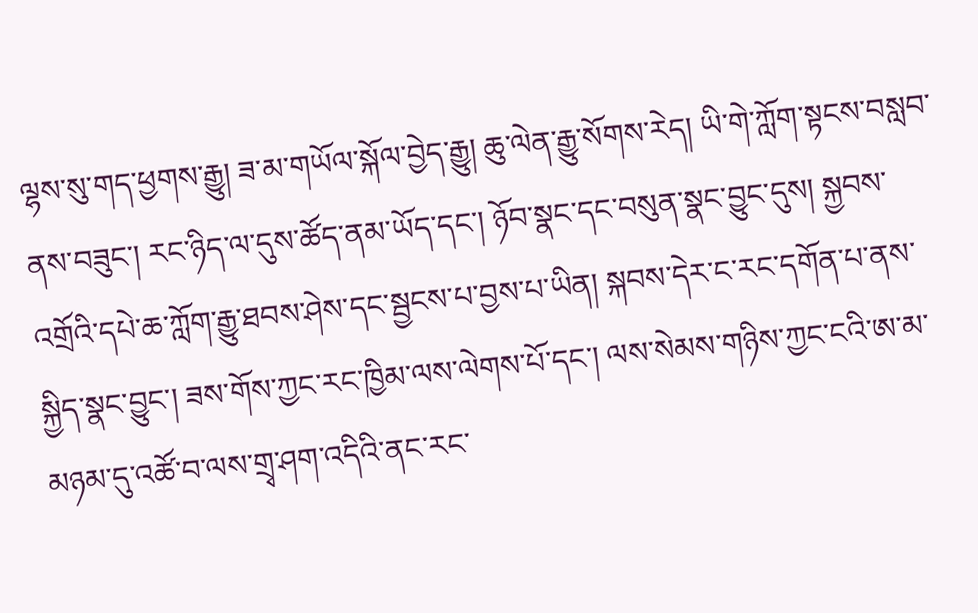ལྷས་སུ་གད་ཕྱགས་རྒྱུ། ཟ་མ་གཡོལ་སྐོལ་བྱེད་རྒྱུ། ཆུ་ལེན་རྒྱུ་སོགས་རེད། ཡི་གེ་ཀློག་སྟངས་བསླབ་ནས་བཟུང་། རང་ཉིད་ལ་དུས་ཚོད་ནམ་ཡོད་དང་། ཉོབ་སྣང་དང་བསུན་སྣང་བྱུང་དུས། སྐྱབས་འགྲོའི་དཔེ་ཆ་ཀློག་རྒྱུ་ཐབས་ཤེས་དང་སྦྱངས་པ་བྱས་པ་ཡིན། སྐབས་དེར་ང་རང་དགོན་པ་ནས་སྐྱིད་སྣང་བྱུང་། ཟས་གོས་ཀྱང་རང་ཁྱིམ་ལས་ལེགས་པོ་དང་། ལས་སེམས་གཉིས་ཀྱང་ངའི་ཨ་མ་མཉམ་དུ་འཚོ་བ་ལས་གྲྭ་ཤག་འདིའི་ནང་རང་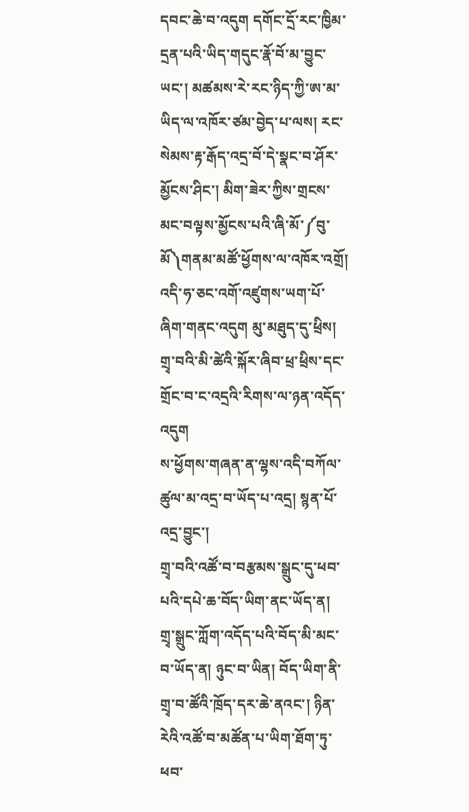དབང་ཆེ་བ་འདུག དགོང་དྲོ་རང་ཁྱིམ་དྲན་པའི་ཡིད་གདུང་རྣོ་བོ་མ་བྱུང་ཡང་། མཚམས་རེ་རང་ཉིད་ཀྱི་ཨ་མ་ཡིད་ལ་འཁོར་ཙམ་བྱེད་པ་ལས། རང་སེམས་རྟ་རྒོད་འདྲ་བོ་དེ་སྣང་བ་ཤོར་མྱོངས་ཤིང་། མིག་ཟེར་ཀྱིས་གྲངས་མང་བལྟས་མྱོངས་པའི་ཞི་མོ་༼བུ་མོ༽གནམ་མཚོ་ཕྱོགས་ལ་འཁོར་འགྲོ།
འདི་ཧ་ཅང་འགོ་འཛུགས་ཡག་པོ་ཞིག་གནང་འདུག མུ་མཐུད་དུ་ཕྲིས། གྲྭ་བའི་མི་ཚེའི་སྐོར་ཞིབ་ཕྲ་ཕྲིས་དང་གྲོང་བ་ང་འདྲའི་རིགས་ལ་ཉན་འདོད་འདུག
ས་ཕྱོགས་གཞན་ན་ལྷས་འདི་བཀོལ་ཚུལ་མ་འདྲ་བ་ཡོད་པ་འདྲ། སྙན་པོ་འདྲ་བྱུང་།
གྲྭ་བའི་འཚོ་བ་བརྩམས་སྒྲུང་དུ་ཕབ་པའི་དཔེ་ཆ་བོད་ཡིག་ནང་ཡོད་ན།
གྲྭ་སྒྲུང་ཀློག་འདོད་པའི་བོད་མི་མང་བ་ཡོད་ན། ཉུང་བ་ཡིན། བོད་ཡིག་ནི་གྲྭ་བ་ཚོའི་ཁྲོད་དར་ཆེ་ནའང་། ཉིན་རེའི་འཚོ་བ་མཚོན་པ་ཡིག་ཐོག་ཏུ་ཕབ་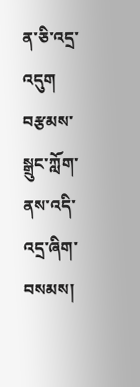ན་ཅི་འདྲ་འདུག བརྩམས་སྒྲུང་ཀློག་ནས་འདི་འདྲ་ཞིག་བསམས།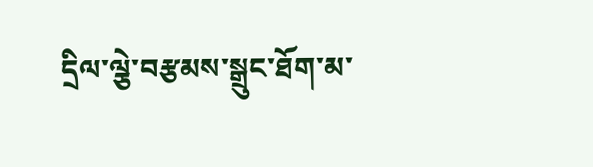དྲིལ་ལྕེ་བརྩམས་སྒྲུང་ཐོག་མ་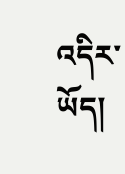འདིར་ཡོད།